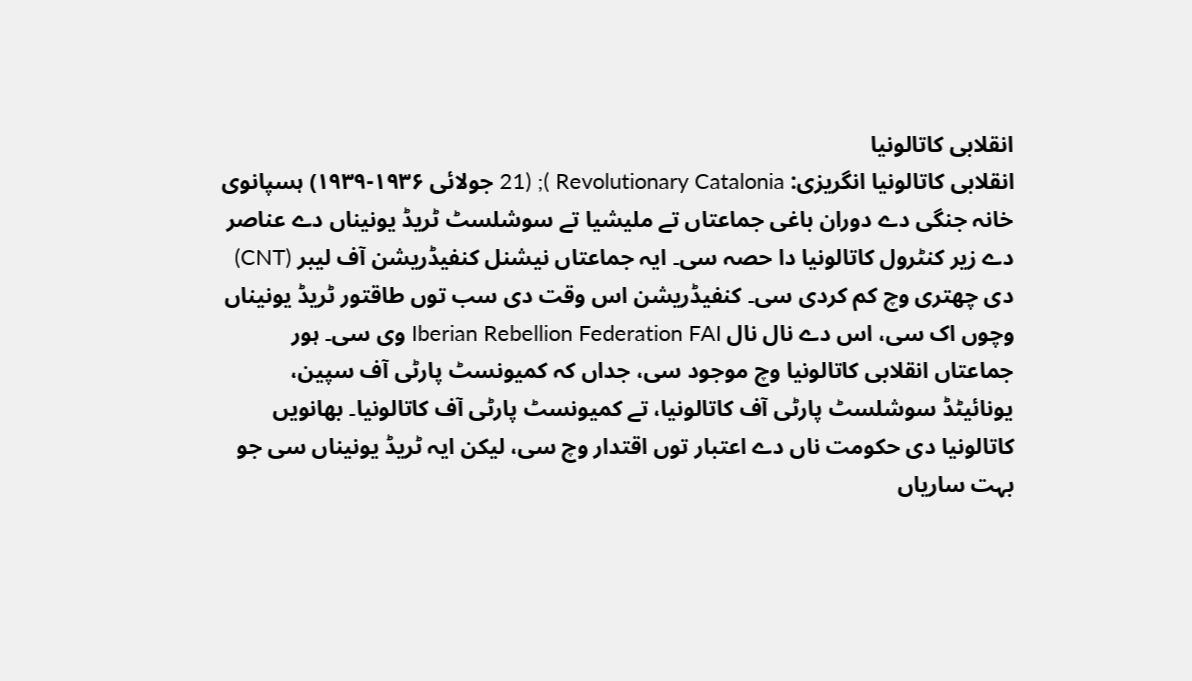انقلابی کاتالونیا
انقلابی کاتالونیا انگریزی: Revolutionary Catalonia ); (21 جولائی ۱۹۳۶-۱۹۳۹) ہسپانوی خانہ جنگی دے دوران باغی جماعتاں تے ملیشیا تے سوشلسٹ ٹریڈ یونیناں دے عناصر دے زیر کنٹرول کاتالونیا دا حصہ سی۔ ایہ جماعتاں نیشنل کنفیڈریشن آف لیبر (CNT) دی چھتری وچ کم کردی سی۔ کنفیڈریشن اس وقت دی سب توں طاقتور ٹریڈ یونیناں وچوں اک سی، اس دے نال نال Iberian Rebellion Federation FAI وی سی۔ ہور جماعتاں انقلابی کاتالونیا وچ موجود سی، جداں کہ کمیونسٹ پارٹی آف سپین، یونائیٹڈ سوشلسٹ پارٹی آف کاتالونیا، تے کمیونسٹ پارٹی آف کاتالونیا۔ بھانويں کاتالونیا دی حکومت ناں دے اعتبار توں اقتدار وچ سی، لیکن ایہ ٹریڈ یونیناں سی جو بہت ساریاں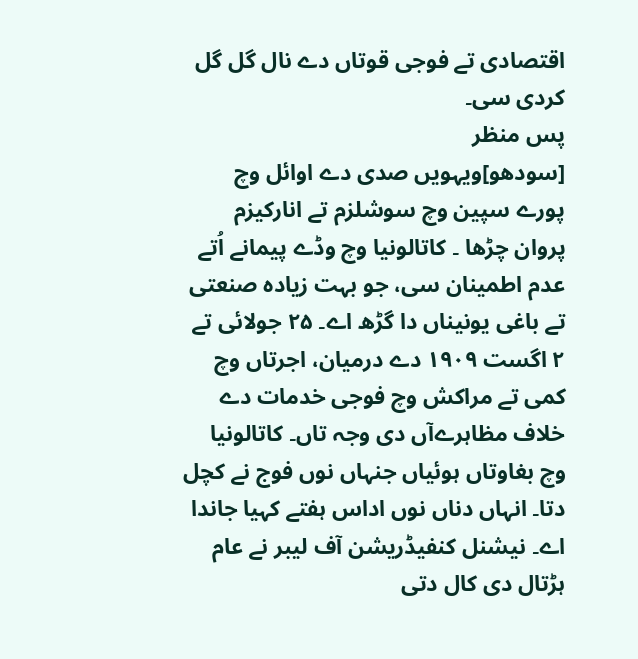اقتصادی تے فوجی قوتاں دے نال گل گل کردی سی۔
پس منظر
[سودھو]ویہويں صدی دے اوائل وچ پورے سپین وچ سوشلزم تے انارکیزم پروان چڑھا ۔ کاتالونیا وچ وڈے پیمانے اُتے عدم اطمینان سی، جو بہت زیادہ صنعتی تے باغی یونیناں دا گڑھ اے۔ ۲۵ جولائی تے ۲ اگست ۱۹۰۹ دے درمیان، اجرتاں وچ کمی تے مراکش وچ فوجی خدمات دے خلاف مظاہرےآں دی وجہ تاں۔ کاتالونیا وچ بغاوتاں ہوئیاں جنہاں نوں فوج نے کچل دتا۔ انہاں دناں نوں اداس ہفتے کہیا جاندا اے۔ نیشنل کنفیڈریشن آف لیبر نے عام ہڑتال دی کال دتی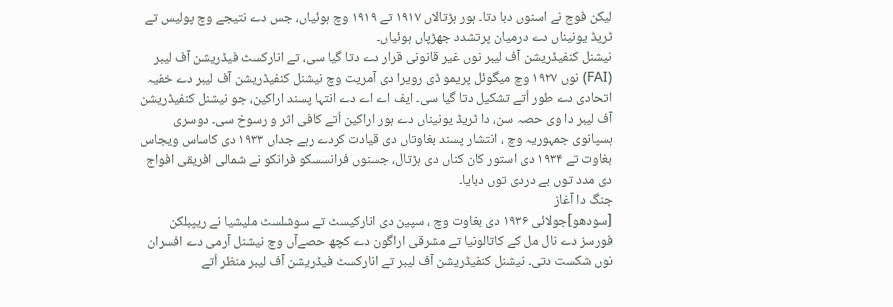لیکن فوج نے اسنوں دبا دتا۔ ہور ہڑتالاں ۱۹۱۷ تے ۱۹۱۹ وچ ہوئیاں، جس دے نتیجے وچ پولیس تے ٹریڈ یونیناں دے درمیان پرتشدد جھڑپاں ہوئیاں۔
نیشنل کنفیڈریشن آف لیبر نوں غیر قانونی قرار دے دتا گیا سی، تے انارکسٹ فیڈریشن آف لیبر (FAI) نوں ۱۹۲۷ وچ میگوئل پریمو ڈی رویرا دی آمریت وچ نیشنل کنفیڈریشن آف لیبر دے خفیہ اتحادی دے طور اُتے تشکیل دتا گیا سی۔ ایف اے اے دے انتہا پسند اراکین، جو نیشنل کنفیڈریشن آف لیبر دا وی حصہ سن، دا ٹریڈ یونیناں دے ہور اراکین اُتے کافی اثر و رسوخ سی۔ دوسری ہسپانوی جمہوریہ وچ ، انتشار پسند بغاوتاں دی قیادت کردے رہے جداں ۱۹۳۳ دی کاساس ویجاس بغاوت تے ۱۹۳۴ دی استور کان کناں دی ہڑتال، جسنوں فرانسسکو فرانکو نے شمالی افریقی افواج دی مدد توں بے دردی توں دبایا۔
جنگ دا آغاز
[سودھو]جولائی ۱۹۳۶ دی بغاوت وچ ، سپین دی انارکیسٹ تے سوشلسٹ ملیشیا نے ریپبلکن فورسز دے نال مل کے کاتالونیا تے مشرقی اراگون دے کچھ حصےآں وچ نیشنل آرمی دے افسران نوں شکست دتی۔ نیشنل کنفیڈریشن آف لیبر تے انارکسٹ فیڈریشن آف لیبر منظر اُتے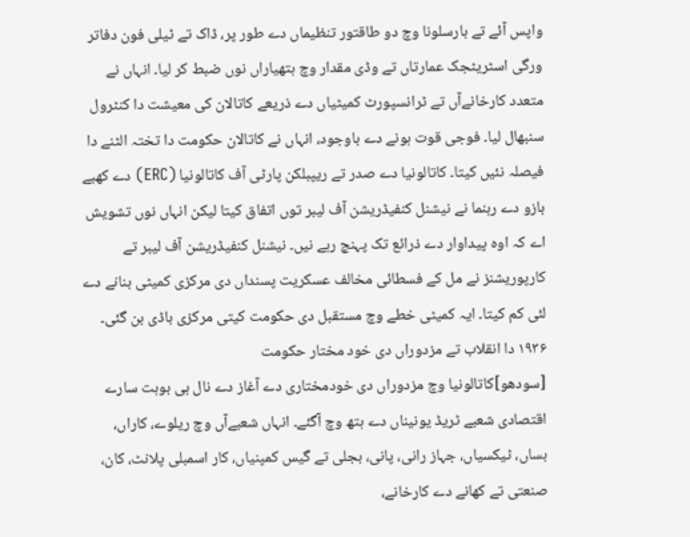واپس آئے تے بارسلونا وچ دو طاقتور تنظیماں دے طور پر، ڈاک تے ٹیلی فون دفاتر ورگی اسٹریٹجک عمارتاں تے وڈی مقدار وچ ہتھیاراں نوں ضبط کر ليا۔ انہاں نے متعدد کارخانےآں تے ٹرانسپورٹ کمیٹیاں دے ذریعے کاتالان کی معیشت دا کنٹرول سنبھال لیا۔ فوجی قوت ہونے دے باوجود، انہاں نے کاتالان حکومت دا تختہ الٹنے دا فیصلہ نئيں کيتا۔ کاتالونیا دے صدر تے ریپبلکن پارٹی آف کاتالونیا (ERC) دے کھبے بازو دے رہنما نے نیشنل کنفیڈریشن آف لیبر توں اتفاق کيتا لیکن انہاں نوں تشویش اے کہ اوہ پیداوار دے ذرائع تک پہنچ رہے نيں۔ نیشنل کنفیڈریشن آف لیبر تے کارپوریشنز نے مل کے فسطائی مخالف عسکریت پسنداں دی مرکزی کمیٹی بنانے دے لئی کم کيتا۔ ایہ کمیٹی خطے وچ مستقبل دی حکومت کیتی مرکزی باڈی بن گئی۔
۱۹۳۶ دا انقلاب تے مزدوراں دی خود مختار حکومت
[سودھو]کاتالونیا وچ مزدوراں دی خودمختاری دے آغاز دے نال ہی بوہت سارے اقتصادی شعبے ٹریڈ یونیناں دے ہتھ وچ آگئے۔ انہاں شعبےآں وچ ریلوے، کاراں، بساں، ٹیکسیاں، جہاز رانی، پانی، بجلی تے گیس کمپنیاں، کار اسمبلی پلانٹ، کان، صنعتی تے کھانے دے کارخانے،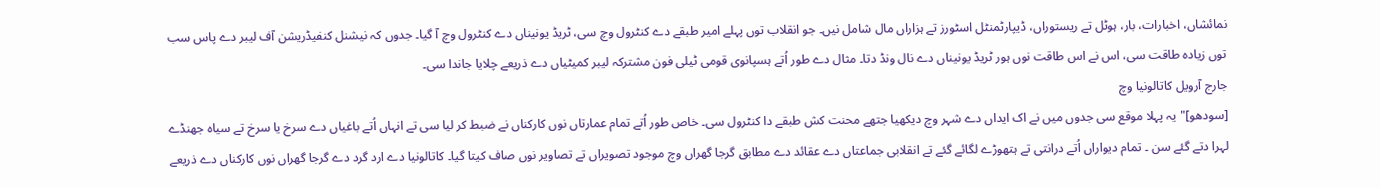نمائشاں، اخبارات، بار، ہوٹل تے ریستوراں، ڈیپارٹمنٹل اسٹورز تے ہزاراں مال شامل نيں۔ جو انقلاب توں پہلے امیر طبقے دے کنٹرول وچ سی، ٹریڈ یونیناں دے کنٹرول وچ آ گیا۔ جدوں کہ نیشنل کنفیڈریشن آف لیبر دے پاس سب توں زیادہ طاقت سی، اس نے اس طاقت نوں ہور ٹریڈ یونیناں دے نال ونڈ دتا۔ مثال دے طور اُتے ہسپانوی قومی ٹیلی فون مشترکہ لیبر کمیٹیاں دے ذریعے چلایا جاندا سی۔
جارج آرویل کاتالونیا وچ
[سودھو]"یہ پہلا موقع سی جدوں ميں نے اک ایداں دے شہر وچ دیکھیا جتھے محنت کش طبقے دا کنٹرول سی۔ خاص طور اُتے تمام عمارتاں نوں کارکناں نے ضبط کر ليا سی تے انہاں اُتے باغیاں دے سرخ یا سرخ تے سیاہ جھنڈے لہرا دتے گئے سن ۔ تمام دیواراں اُتے درانتی تے ہتھوڑے لگائے گئے تے انقلابی جماعتاں دے عقائد دے مطابق گرجا گھراں وچ موجود تصویراں تے تصاویر نوں صاف کيتا گیا۔ کاتالونیا دے ارد گرد دے گرجا گھراں نوں کارکناں دے ذریعے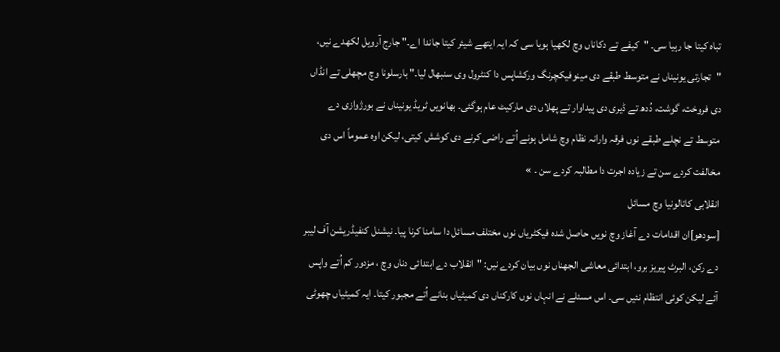تباہ کيتا جا رہیا سی۔ "کیفے تے دکاناں وچ لکھیا ہويا سی کہ ایہ ایتھے شیئر کيتا جاندا اے۔" جارج آرویل لکھدے نيں، "تجارتی یونیناں نے متوسط طبقے دی مینوفیکچرنگ ورکشاپس دا کنٹرول وی سنبھال لیا۔" بارسلونا وچ مچھلی تے انڈاں دی فروخت، گوشت، دُدھ تے ڈیری دی پیداوار تے پھلاں دی مارکیٹ عام ہوگئی۔ بھانويں ٹریڈ یونیناں نے بورژوازی دے متوسط تے نچلے طبقے نوں فرقہ وارانہ نظام وچ شامل ہونے اُتے راضی کرنے دی کوشش کيتی، لیکن اوہ عموماً اس دی مخالفت کردے سن تے زیادہ اجرت دا مطالبہ کردے سن ۔ »
انقلابی کاتالونیا وچ مسائل
[سودھو]ان اقدامات دے آغاز وچ نويں حاصل شدہ فیکٹریاں نوں مختلف مسائل دا سامنا کرنا پيا۔ نیشنل کنفیڈریشن آف لیبر دے رکن، البرٹ پیریز برو، ابتدائی معاشی الجھناں نوں بیان کردے نيں: "انقلاب دے ابتدائی دناں وچ ، مزدور کم اُتے واپس آئے لیکن کوئی انتظام نئيں سی۔ اس مسئلے نے انہاں نوں کارکناں دی کمیٹیاں بنانے اُتے مجبور کيتا۔ ایہ کمیٹیاں چھوٹی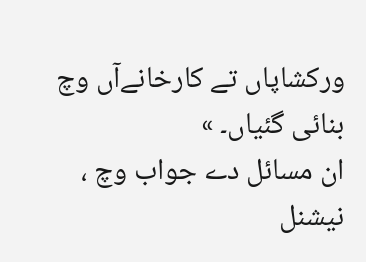ورکشاپاں تے کارخانےآں وچ بنائی گئياں۔ »
ان مسائل دے جواب وچ ، نیشنل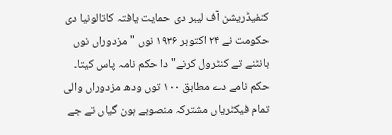کنفیڈریشن آف لیبر دی حمایت یافتہ کاتالونیا دی حکومت نے ۲۴ اکتوبر ۱۹۳۶ نوں "مزدوراں نوں بانٹنے تے کنٹرول کرنے" دا حکم نامہ پاس کيتا۔ حکم نامے دے مطابق ۱۰۰ توں ودھ مزدوراں والی تمام فیکٹریاں مشترکہ منصوبے ہون گیاں تے جے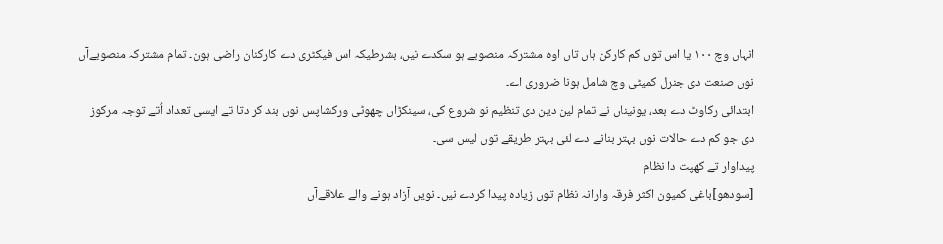انہاں وچ ۱۰۰ یا اس توں کم کارکن ہاں تاں اوہ مشترکہ منصوبے ہو سکدے نيں، بشرطیکہ اس فیکٹری دے کارکنان راضی ہون۔ تمام مشترکہ منصوبےآں نوں صنعت دی جنرل کمیٹی وچ شامل ہونا ضروری اے۔
ابتدائی رکاوٹ دے بعد، یونیناں نے تمام لین دین دی تنظیم نو شروع کی، سینکڑاں چھوٹی ورکشاپس نوں بند کر دتا تے ایسی تعداد اُتے توجہ مرکوز دی جو کم دے حالات نوں بہتر بنانے دے لئی بہتر طریقے توں لیس سی۔
پیداوار تے کھپت دا نظام
[سودھو]باغی کمیون اکثر فرقہ وارانہ نظام توں زیادہ پیدا کردے نيں۔ نويں آزاد ہونے والے علاقےآں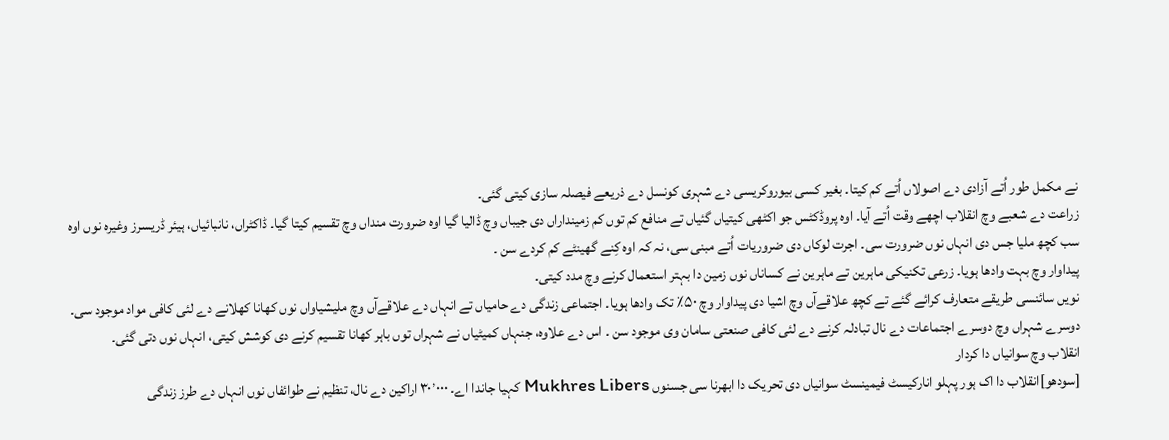نے مکمل طور اُتے آزادی دے اصولاں اُتے کم کيتا۔ بغیر کسی بیوروکریسی دے شہری کونسل دے ذریعے فیصلہ سازی کيتی گئی۔
زراعت دے شعبے وچ انقلاب اچھے وقت اُتے آیا۔ اوہ پروڈکٹس جو اکٹھی کيتیاں گئیاں تے منافع کم توں کم زمینداراں دی جیباں وچ ڈالیا گیا اوہ ضرورت منداں وچ تقسیم کيتا گیا۔ ڈاکٹراں، نانبائیاں، ہیئر ڈریسرز وغیرہ نوں اوہ سب کچھ ملیا جس دی انہاں نوں ضرورت سی۔ اجرت لوکاں دی ضروریات اُتے مبنی سی، نہ کہ اوہ کِنے گھینٹے کم کردے سن ۔
پیداوار وچ بہت وادھا ہويا۔ زرعی تکنیکی ماہرین تے ماہرین نے کساناں نوں زمین دا بہتر استعمال کرنے وچ مدد کيتی۔
نويں سائنسی طریقے متعارف کرائے گئے تے کچھ علاقےآں وچ اشیا دی پیداوار وچ ۵۰٪ تک وادھا ہويا۔ اجتماعی زندگی دے حامیاں تے انہاں دے علاقےآں وچ ملیشیاواں نوں کھانا کھلانے دے لئی کافی مواد موجود سی۔ دوسرے شہراں وچ دوسرے اجتماعات دے نال تبادلہ کرنے دے لئی کافی صنعتی سامان وی موجود سن ۔ اس دے علاوہ، جنہاں کمیٹیاں نے شہراں توں باہر کھانا تقسیم کرنے دی کوشش کيتی، انہاں نوں دتی گئی۔
انقلاب وچ سوانیاں دا کردار
[سودھو]انقلاب دا اک ہور پہلو انارکیسٹ فیمینسٹ سوانیاں دی تحریک دا ابھرنا سی جسنوں Mukhres Libers کہیا جاندا اے۔ ۳۰٬۰۰۰ اراکین دے نال، تنظیم نے طوائفاں نوں انہاں دے طرز زندگی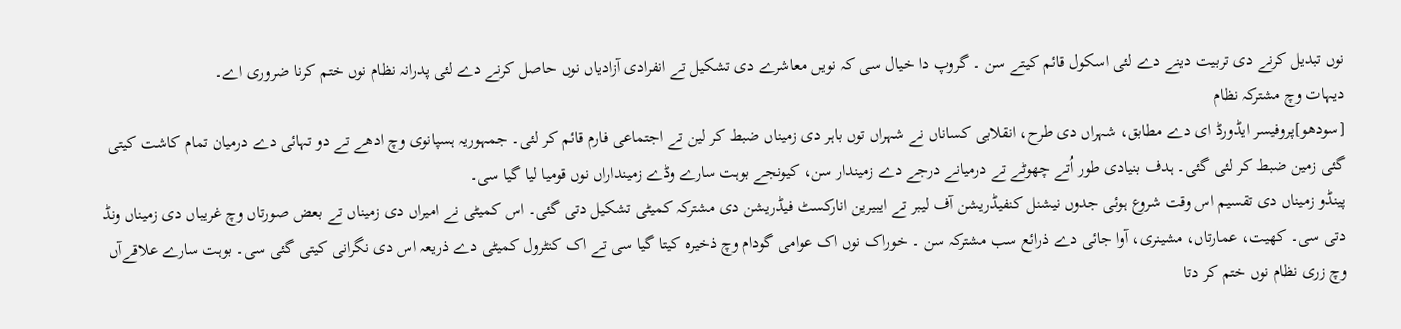نوں تبدیل کرنے دی تربیت دینے دے لئی اسکول قائم کيتے سن ۔ گروپ دا خیال سی کہ نويں معاشرے دی تشکیل تے انفرادی آزادیاں نوں حاصل کرنے دے لئی پدرانہ نظام نوں ختم کرنا ضروری اے۔
دیہات وچ مشترکہ نظام
[سودھو]پروفیسر ایڈورڈ ای دے مطابق، شہراں دی طرح، انقلابی کساناں نے شہراں توں باہر دی زمیناں ضبط کر لین تے اجتماعی فارم قائم کر لئی۔ جمہوریہ ہسپانوی وچ ادھے تے دو تہائی دے درمیان تمام کاشت کيتی گئی زمین ضبط کر لئی گئی۔ ہدف بنیادی طور اُتے چھوٹے تے درمیانے درجے دے زمیندار سن، کیونجے بوہت سارے وڈے زمینداراں نوں قومیا لیا گیا سی۔
پینڈو زمیناں دی تقسیم اس وقت شروع ہوئی جدوں نیشنل کنفیڈریشن آف لیبر تے ایبیرین انارکسٹ فیڈریشن دی مشترکہ کمیٹی تشکیل دتی گئی۔ اس کمیٹی نے امیراں دی زمیناں تے بعض صورتاں وچ غریباں دی زمیناں ونڈ دتی سی۔ کھیت، عمارتاں، مشینری، آوا جائی دے ذرائع سب مشترکہ سن ۔ خوراک نوں اک عوامی گودام وچ ذخیرہ کيتا گیا سی تے اک کنٹرول کمیٹی دے ذریعہ اس دی نگرانی کيتی گئی سی۔ بوہت سارے علاقےآں وچ زری نظام نوں ختم کر دتا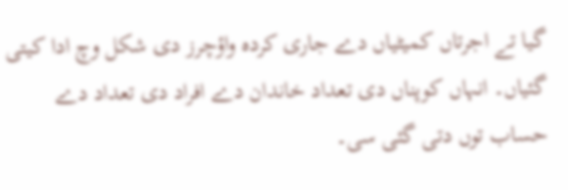گیا تے اجرتاں کمیٹیاں دے جاری کردہ واؤچرز دی شکل وچ ادا کيتی گئياں۔ انہاں کوپناں دی تعداد خاندان دے افراد دی تعداد دے حساب توں دتی گئی سی۔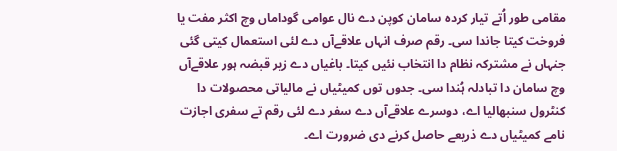مقامی طور اُتے تیار کردہ سامان کوپن دے نال عوامی گوداماں وچ اکثر مفت یا فروخت کيتا جاندا سی۔ رقم صرف انہاں علاقےآں دے لئی استعمال کیتی گئی جنہاں نے مشترکہ نظام دا انتخاب نئيں کيتا۔ باغیاں دے زیر قبضہ ہور علاقےآں وچ سامان دا تبادلہ ہُندا سی۔ جدوں توں کمیٹیاں نے مالیاتی محصولات دا کنٹرول سنبھالیا اے، دوسرے علاقےآں دے سفر دے لئی رقم تے سفری اجازت نامے کمیٹیاں دے ذریعے حاصل کرنے دی ضرورت اے۔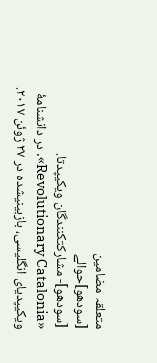متعلقہ مضامین
[سودھو]حوالے
[سودھو]- مشارکتکنندگان ویکیپدتا. «Revolutionary Catalonia». در دانشنامهٔ ویکیپدیای انگلیسی، بازبینیشده در ۲۷ ژوئن ۲۰۱۷.